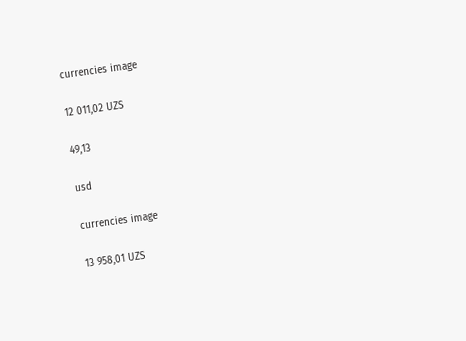currencies image

12 011,02 UZS

49,13

usd

currencies image

13 958,01 UZS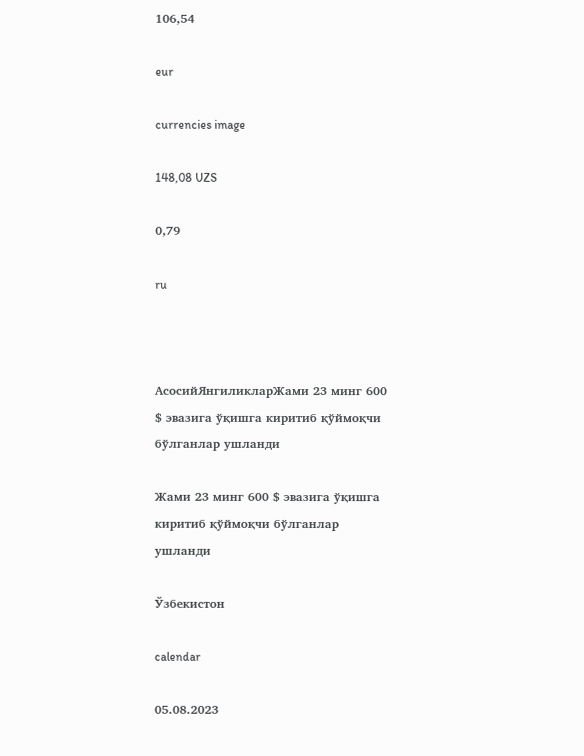106,54

eur

currencies image

148,08 UZS

0,79

ru



АсосийЯнгиликларЖами 23 минг 600 $ эвазига ўқишга киритиб қўймоқчи бўлганлар ушланди

Жами 23 минг 600 $ эвазига ўқишга киритиб қўймоқчи бўлганлар ушланди

Ўзбекистон

calendar

05.08.2023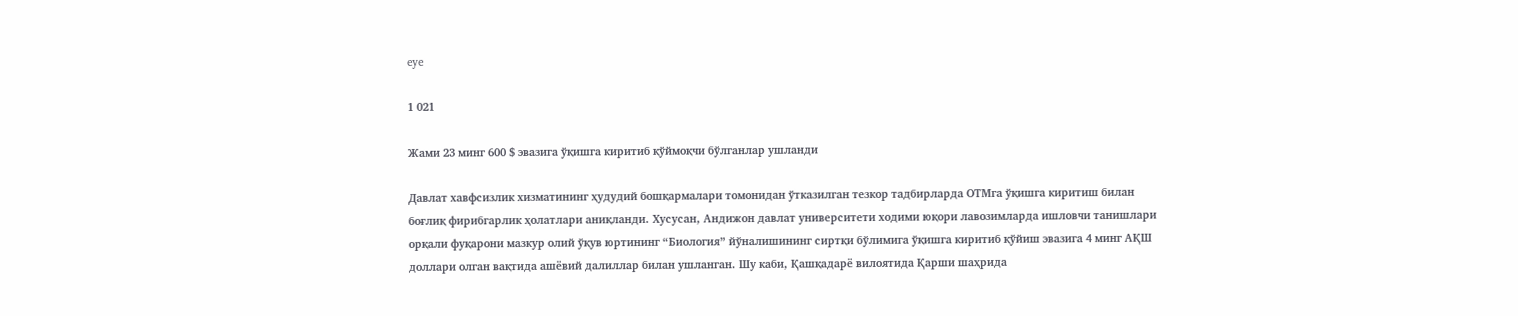eye

1 021

Жами 23 минг 600 $ эвазига ўқишга киритиб қўймоқчи бўлганлар ушланди

Давлат хавфсизлик хизматининг ҳудудий бошқармалари томонидан ўтказилган тезкор тадбирларда ОТМга ўқишга киритиш билан боғлиқ фирибгарлик ҳолатлари аниқланди. Хусусан, Андижон давлат университети ходими юқори лавозимларда ишловчи танишлари орқали фуқарони мазкур олий ўқув юртининг “Биология” йўналишининг сиртқи бўлимига ўқишга киритиб қўйиш эвазига 4 минг АҚШ доллари олган вақтида ашёвий далиллар билан ушланган. Шу каби, Қашқадарё вилоятида Қарши шаҳрида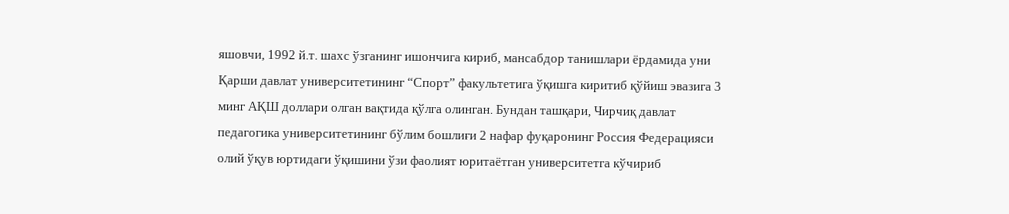яшовчи, 1992 й.т. шахс ўзганинг ишончига кириб, мансабдор танишлари ёрдамида уни Қарши давлат университетининг “Спорт” факультетига ўқишга киритиб қўйиш эвазига 3 минг АҚШ доллари олган вақтида қўлга олинган. Бундан ташқари, Чирчиқ давлат педагогика университетининг бўлим бошлиғи 2 нафар фуқаронинг Россия Федерацияси олий ўқув юртидаги ўқишини ўзи фаолият юритаётган университетга кўчириб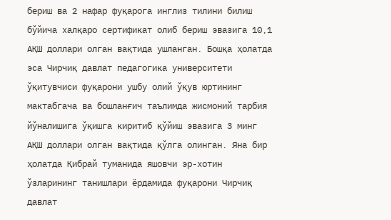бериш ва 2 нафар фуқарога инглиз тилини билиш бўйича халқаро сертификат олиб бериш эвазига 10,1 АҚШ доллари олган вақтида ушланган. Бошқа ҳолатда эса Чирчиқ давлат педагогика университети ўқитувчиси фуқарони ушбу олий ўқув юртининг мактабгача ва бошланғич таълимда жисмоний тарбия йўналишига ўқишга киритиб қўйиш эвазига 3 минг АҚШ доллари олган вақтида қўлга олинган. Яна бир ҳолатда Қибрай туманида яшовчи эр-хотин ўзларининг танишлари ёрдамида фуқарони Чирчиқ давлат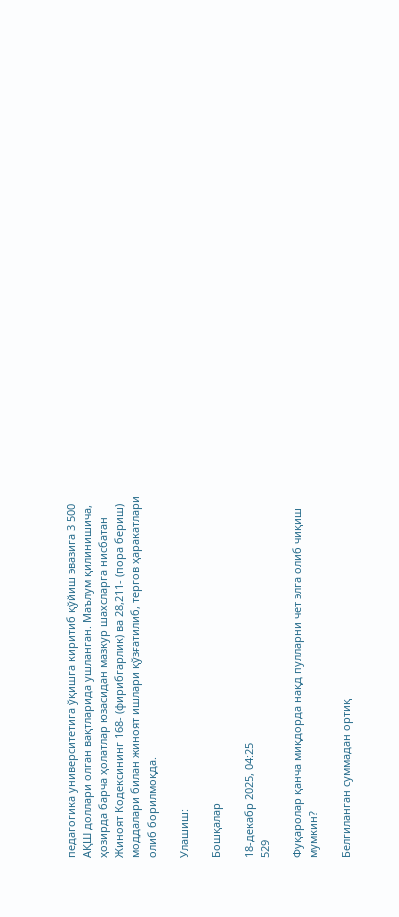педагогика университетига ўқишга киритиб қўйиш эвазига 3 500 АҚШ доллари олган вақтларида ушланган. Маълум қилинишича, ҳозирда барча ҳолатлар юзасидан мазкур шахсларга нисбатан Жиноят Кодексининг 168- (фирибгарлик) ва 28,211- (пора бериш) моддалари билан жиноят ишлари қўзғатилиб, тергов ҳаракатлари олиб борилмоқда.

Улашиш:

Бошқалар

18-декабр 2025, 04:25
529

Фуқаролар қанча миқдорда нақд пулларни чет элга олиб чиқиш мумкин?

Белгиланган суммадан ортиқ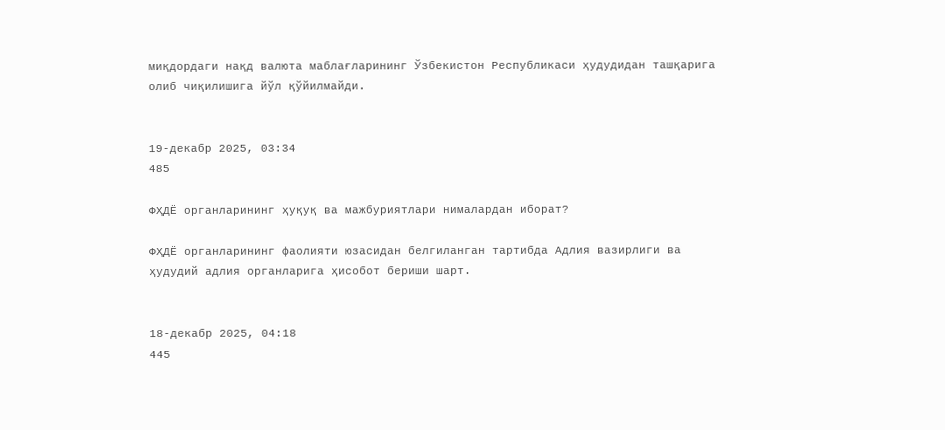миқдордаги нақд валюта маблағларининг Ўзбекистон Республикаси ҳудудидан ташқарига олиб чиқилишига йўл қўйилмайди.


19-декабр 2025, 03:34
485

ФҲДЁ органларининг ҳуқуқ ва мажбуриятлари нималардан иборат?

ФҲДЁ органларининг фаолияти юзасидан белгиланган тартибда Адлия вазирлиги ва ҳудудий адлия органларига ҳисобот бериши шарт.


18-декабр 2025, 04:18
445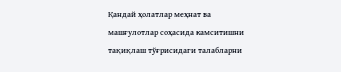Қандай ҳолатлар меҳнат ва машғулотлар соҳасида камситишни тақиқлаш тўғрисидаги талабларни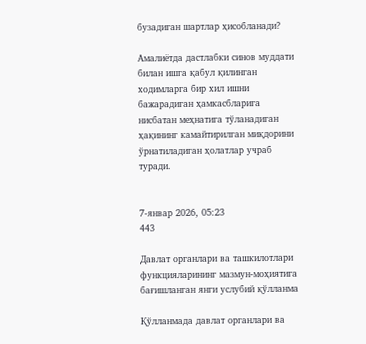бузадиган шартлар ҳисобланади?

Амалиётда дастлабки синов муддати билан ишга қабул қилинган ходимларга бир хил ишни бажарадиган ҳамкасбларига нисбатан меҳнатига тўланадиган ҳақининг камайтирилган миқдорини ўрнатиладиган ҳолатлар учраб туради.


7-январ 2026, 05:23
443

Давлат органлари ва ташкилотлари функцияларининг мазмун-моҳиятига бағишланган янги услубий қўлланма

Қўлланмада давлат органлари ва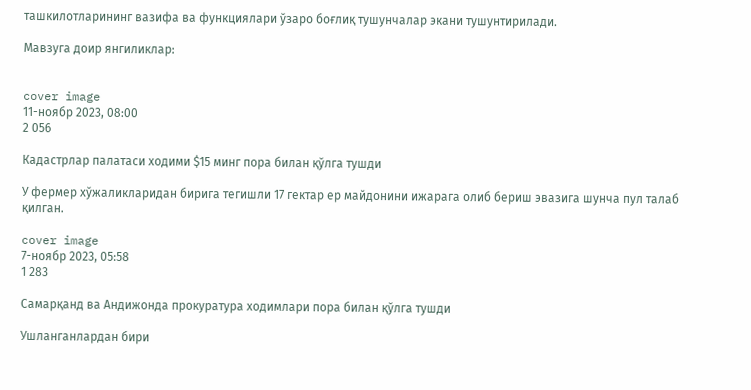ташкилотларининг вазифа ва функциялари ўзаро боғлиқ тушунчалар экани тушунтирилади.

Мавзуга доир янгиликлар:


cover image
11-ноябр 2023, 08:00
2 056

Кадастрлар палатаси ходими $15 минг пора билан қўлга тушди

У фермер хўжаликларидан бирига тегишли 17 гектар ер майдонини ижарага олиб бериш эвазига шунча пул талаб қилган.

cover image
7-ноябр 2023, 05:58
1 283

Самарқанд ва Андижонда прокуратура ходимлари пора билан қўлга тушди

Ушланганлардан бири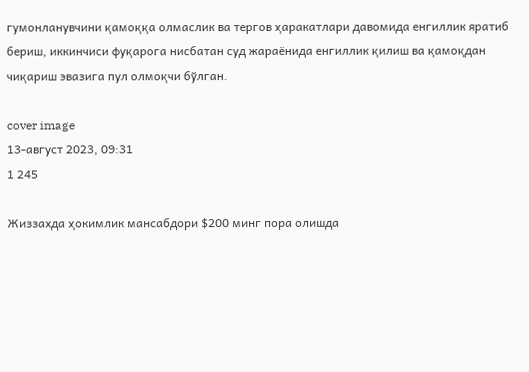гумонланувчини қамоққа олмаслик ва тергов ҳаракатлари давомида енгиллик яратиб бериш, иккинчиси фуқарога нисбатан суд жараёнида енгиллик қилиш ва қамоқдан чиқариш эвазига пул олмоқчи бўлган.

cover image
13-август 2023, 09:31
1 245

Жиззахда ҳокимлик мансабдори $200 минг пора олишда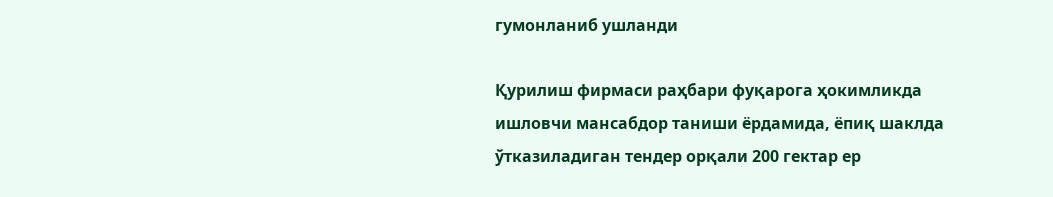гумонланиб ушланди

Қурилиш фирмаси раҳбари фуқарога ҳокимликда ишловчи мансабдор таниши ёрдамида, ёпиқ шаклда ўтказиладиган тендер орқали 200 гектар ер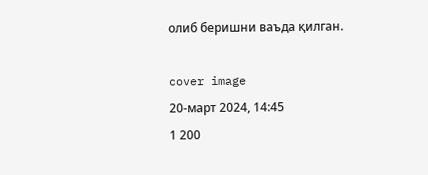олиб беришни ваъда қилган.

cover image
20-март 2024, 14:45
1 200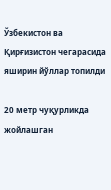Ўзбекистон ва Қирғизистон чегарасида яширин йўллар топилди

20 метр чуқурликда жойлашган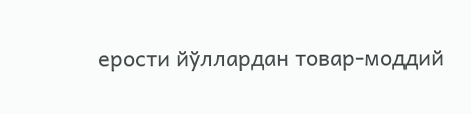ерости йўллардан товар-моддий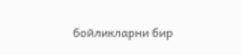бойликларни бир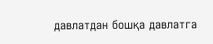давлатдан бошқа давлатга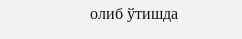олиб ўтишда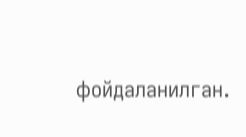фойдаланилган.